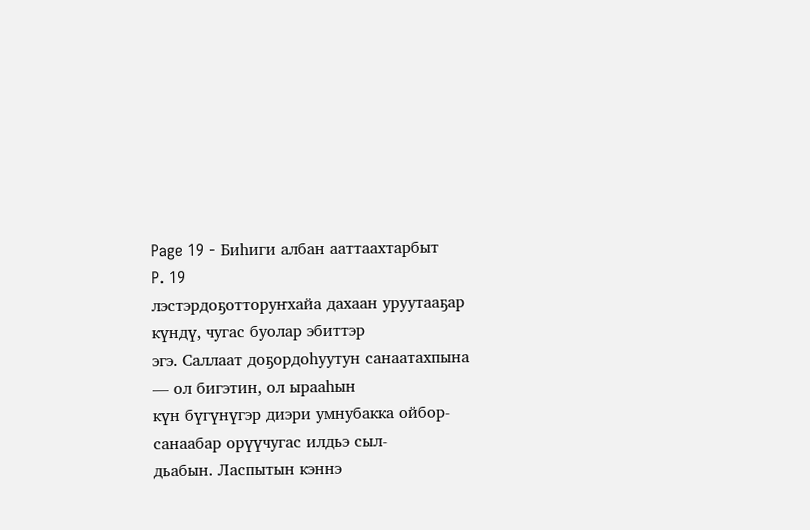Page 19 - Биһиги албан ааттаахтарбыт
P. 19
лэстэрдоҕотторуҥхайа дахаан уруутааҕар күндү, чугас буолар эбиттэр
эгэ. Саллаат доҕордоһуутун санаатахпына — ол бигэтин, ол ырааһын
күн бүгүнүгэр диэри умнубакка ойбор-санаабар орүүчугас илдьэ сыл-
дьабын. Ласпытын кэннэ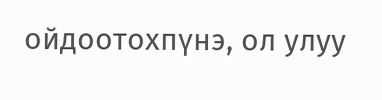ойдоотохпүнэ, ол улуу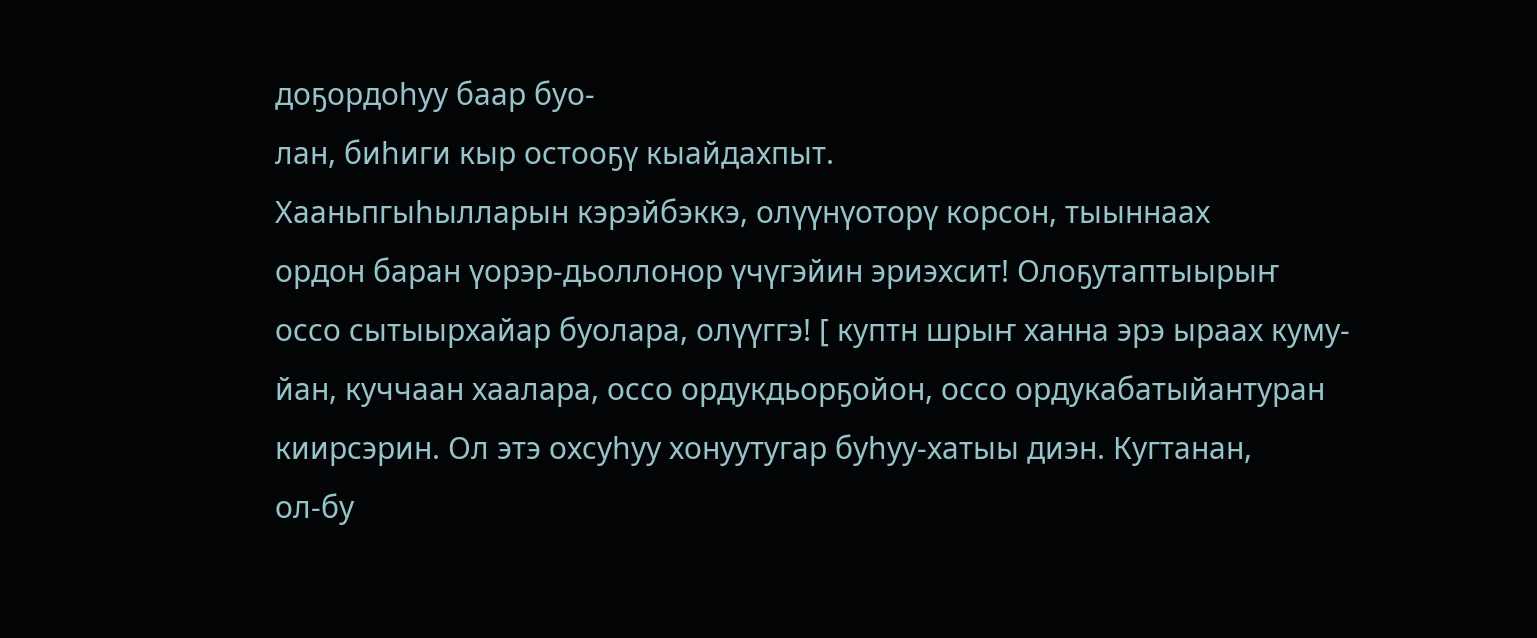доҕордоһуу баар буо-
лан, биһиги кыр остооҕү кыайдахпыт.
Хааньпгыһылларын кэрэйбэккэ, олүүнүоторү корсон, тыыннаах
ордон баран үорэр-дьоллонор үчүгэйин эриэхсит! Олоҕутаптыырыҥ
оссо сытыырхайар буолара, олүүггэ! [ куптн шрыҥ ханна эрэ ыраах куму-
йан, куччаан хаалара, оссо ордукдьорҕойон, оссо ордукабатыйантуран
киирсэрин. Ол этэ охсуһуу хонуутугар буһуу-хатыы диэн. Кугтанан,
ол-бу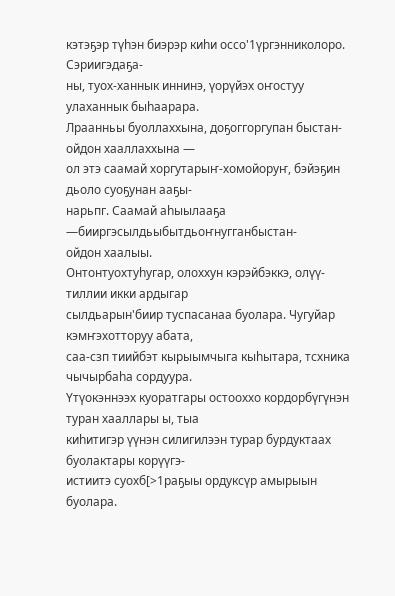кэтэҕэр түһэн биэрэр киһи оссо'1үргэнниколоро. Сэриигэдаҕа-
ны, туох-ханнык иннинэ, үорүйэх оҥостуу улаханнык быһаарара.
Лраанньы буоллаххына, доҕоггоргупан быстан-ойдон хааллаххына —
ол этэ саамай хоргутарыҥ-хомойоруҥ, бэйэҕин дьоло суоҕунан ааҕы-
нарьпг. Саамай аһыылааҕа —бииргэсылдьыбытдьоҥнугганбыстан-
ойдон хаалыы.
Онтонтуохтуһугар, олоххун кэрэйбэккэ, олүү-тиллии икки ардыгар
сылдьарын'биир туспасанаа буолара. Чугуйар кэмҥэхотторуу абата,
саа-сзп тиийбэт кырыымчыга кыһытара, тсхника чычырбаһа сордуура.
Үтүокэннээх куоратгары остооххо кордорбүгүнэн туран хааллары ы, тыа
киһитигэр үүнэн силигилээн турар бурдуктаах буолактары корүүгэ-
истиитэ суохб[>1раҕыы ордуксүр амырыын буолара.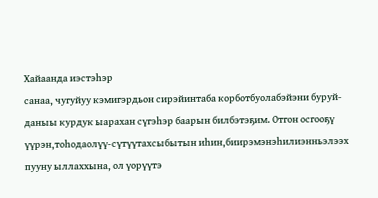Хайаанда иэстэһэр
санаа, чугуйуу кэмигэрдьон сирэйинтаба корботбуолабэйэни буруй-
даныы курдук ыарахан сүгэһэр баарын билбэтэҕим. Отгон осгооҕү
үүрэн,тоһодаолүү-сүтүүтахсыбытын иһин,биирэмэнэһилиэнньэлээх
пууну ыллаххына, ол үорүүтэ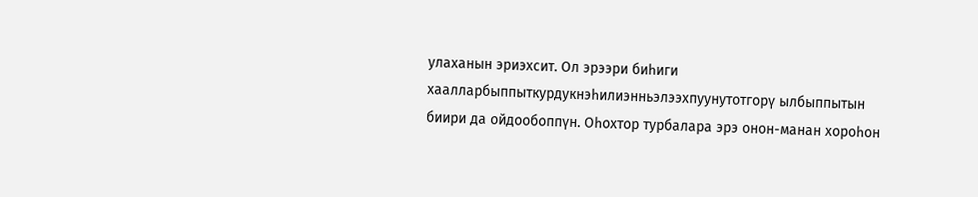улаханын эриэхсит. Ол эрээри биһиги
хаалларбыппыткурдукнэһилиэнньэлээхпуунутотгорү ылбыппытын
биири да ойдообоппүн. Оһохтор турбалара эрэ онон-манан хороһон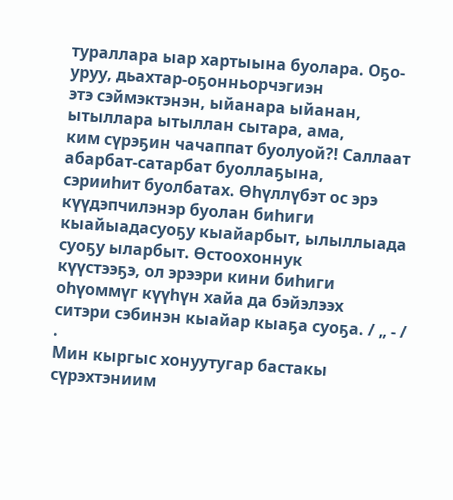тураллара ыар хартыына буолара. Оҕо-уруу, дьахтар-оҕонньорчэгиэн
этэ сэймэктэнэн, ыйанара ыйанан, ытыллара ытыллан сытара, ама,
ким сүрэҕин чачаппат буолуой?! Саллаат абарбат-сатарбат буоллаҕына,
сэрииһит буолбатах. Өһүллүбэт ос эрэ күүдэпчилэнэр буолан биһиги
кыайыадасуоҕу кыайарбыт, ылыллыада суоҕу ыларбыт. Өстоохоннук
күүстээҕэ, ол эрээри кини биһиги оһүоммүг күүһүн хайа да бэйэлээх
ситэри сэбинэн кыайар кыаҕа суоҕа. / „ - / .
Мин кыргыс хонуутугар бастакы сүрэхтэниим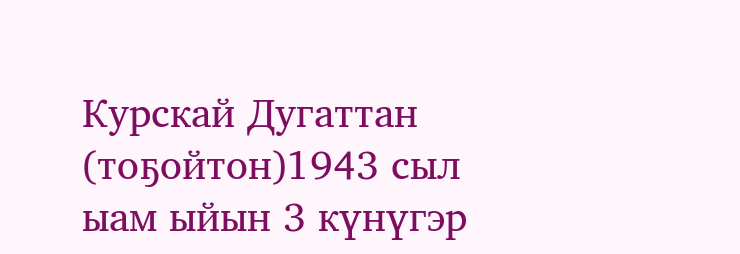Курскай Дугаттан
(тоҕойтон)1943 сыл ыам ыйын 3 күнүгэр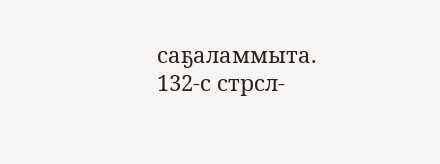саҕаламмыта. 132-с стрсл-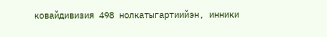ковайдивизия 498 нолкатыгартиийэн, инники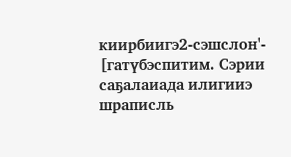киирбиигэ2-сэшслон'-
[гатүбэспитим. Сэрии саҕалаиада илигииэ шраписль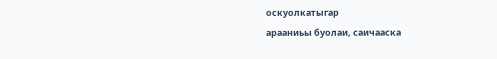оскуолкатыгар
арааниьы буолаи, саичааска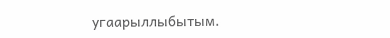угаарыллыбытым.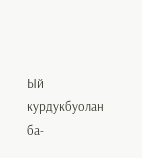Ый курдукбуолан ба-